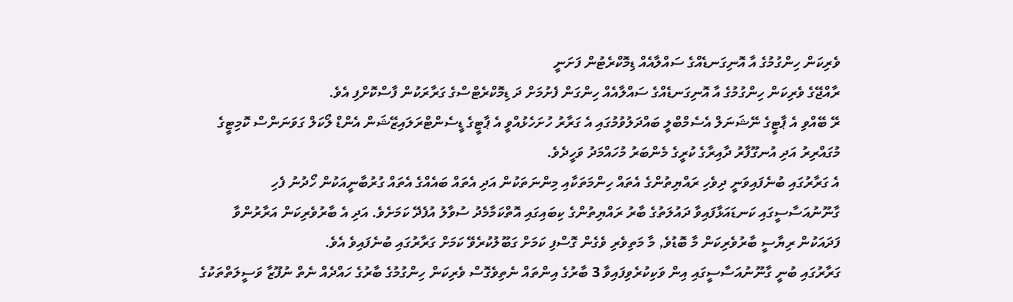ވެރިކަން ހިންގުމުގެ އާ އޮނިގަނޑެއްގެ ސައްލާއެއް ޑިމޮކްރެޓުން ފަށަނީ
ރާއްޖޭގެ ވެރިކަން ހިންގުމުގެ އާ އޮނިގަނޑެއްގެ ސައްލާއެއް ހިންގަން ފެށުމަށް ދަ ޑިމޮކްރެޓްސްގެ ގަރާރަކުން ފާސްކޮށްފި އެވެ.
ރޭ ބޭއްވި އެ ޕާޓީގެ ނޭޝަނަލް އެސެމްބްލީ ބައްދަލުވުމުގައި އެ ގަރާރު ހުށަހެޅުއްވީ އެ ޕާޓީގެ ޑީސެންޓްރަލައިޒޭޝަން އެންޑް ލޯކަލް ގަވަނަންސް ކޮމިޓީގެ މުގައްރިރު އަދި އުނގޫފާރު ދާއިރާގެ ކުރީގެ މެންބަރު މުހައްމަދު ވަހީދެވެ.
އެ ގަރާރުގައި ބުނެފައިވަނީ ދިވެހި ރައްޔިތުންގެ އެތައް ހިންމަތަކާއި މިންނަތަކުން އަދި އެތައް ބައެއްގެ އެތައް ގުރުބާނީއަކުން ހޯދުނު ފެހި ގާނޫނުއަސާސީގައި ކަނޑައަޅާފައިވާ ދައުލަތުގެ ބާރު ރައްޔިތުންގެ ކިބައިގައި އޮތްކަމާމެދު ސުވާލު އުފެދޭ ކަމަށެވެ. އަދި އެ ބާރުވެރިކަން އަރާރުންވާ ފަދައަކުން ރިޔާސީ ބާރުވެރިކަން މާ ބޮޑުވެ, މާ މަތިވެރި ވެގެން ގޮސްފި ކަމަށް ގަބޫލުކުރެވޭ ކަމަށް ގަރާރުގައި ބުނެފައިވެ އެވެ.
ގަރާރުގައި ބުނީ ގާނޫނުއަސާސީގައި އިން ވަކިކުރެވިފައިވާ 3 ބާރުގެ އިންތައް ނެތިވެގޮސް ވެރިކަން ހިންގުމުގެ ބާރުގެ ހައްދެއް ނެތް ނުފޫޒާ ވަސީލަތްތަކުގެ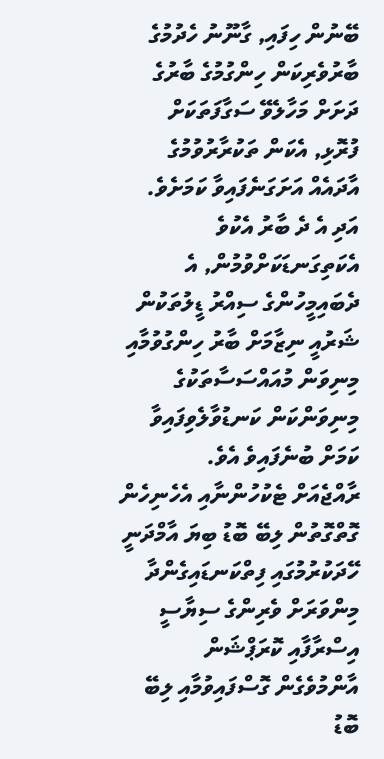ބޭނުން ހިފައި, ގާނޫނު ހެދުމުގެ ބާރުވެރިކަން ހިންގުމުގެ ބާރުގެ ދަށަށް މަހާލެވޭ ސަގާފަތަކަށް ފުރޮޅި, އެކަން ތަކުރާރުވުމުގެ އާދައެއް އަށަގަނެފައިވާ ކަމަށެވެ. އަދި އެ ދެ ބާރު އެކުވެ އެކަތިގަނޑަކަށްވުމުން, އެ ދެބައިމީހުންގެ ސިއްރު ޑީލުތަކުން ޝަރުއީ ނިޒާމަށް ބާރު ހިންގުވުމާއި މިނިވަން މުއައްސަސާތަކުގެ މިނިވަންކަން ކަނޑުވާލެވިފައިވާ ކަމަށް ބުނެފައިވެ އެވެ.
ރާއްޖެއަށް ޓެކުހުންނާއި އެހެނިހެން ގޮތްގޮތުން ލިބޭ ބޮޑު ބިޔަ އާމްދަނީ ހޭދަކުރުމުގައި ފިތްކަނޑައިގެންދާ މިންވަރަށް ވެރިންގެ ސިޔާސީ އިސްރާފާއި ކޮރަޕްޝަން އާންމުވެގެން ގޮސްފައިވުމާއި ލިބޭ ބޮޑު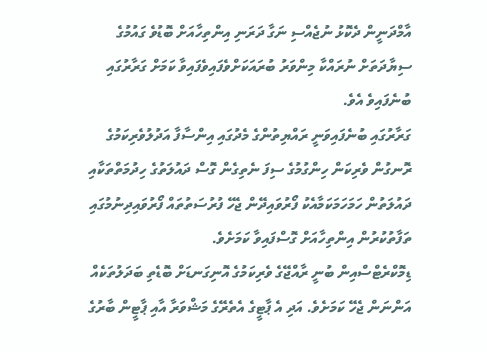އާމްދަނީން ދެކޮޅު ނުޖެއްސި ނަގާ ދަރަނި އިންތިހާއަށް ބޮޑުވެ ގައުމުގެ ސިޔާދަތަށް ނުރައްކާ މިންވަރު ބުރައަކަށްވެފައިވެފައިވާ ކަމަށް ގަރާރުގައި ބުނެފައިވެ އެވެ.
ގަރާރުގައި ބުނެފައިވަނީ ރައްޔިތުންގެ މެދުގައި އިންސާފާ އަދުލުވެރިކަމުގެ ރޮނގުން ވެރިކަން ހިންގުމުގެ ސިފަ ނެތިގެން ގޮސް ދައުލަތުގެ ހިދުމަތްތަކާއި ދައުލަތުން ހަމަހަމަކަމާއެކު ފޯރުވައިދޭން ޖެހޭ ފުރުސަތުތައް ފޯރުވައިދިނުމުގައި ތަފާތުކުރުން އިންތިހާއަށް ގޮސްފައިވާ ކަމަށެވެ.
ޑިމޮކްރެޓްސްއިން ބުނީ ރާއްޖޭގެ ވެރިކަމުގެ އޮނިގަނޑަށް ބޮޑެތި ބަދަލުތަކެއް އަންނަން ޖެހޭ ކަމަށެވެ. އަދި އެ ޕާޓީގެ އެތެރޭގެ މަޝްވަރާ އާއި ޕާޓީން ބާރުގެ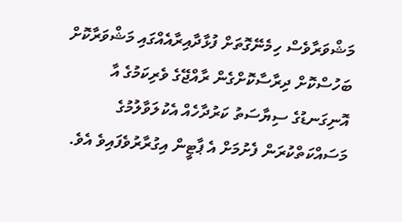މަޝްވަރާވެސް ހިމެނޭގޮތަށް ފުޅާދާއިރާއެއްގައި މަޝްވަރާކޮށް ބަހުސްކޮށް ދިރާސާކޮށްގެން ރާއްޖޭގެ ވެރިކަމުގެ އާ އޮނިގަނޑުގެ ސިޔާސަތު ކަރުދާހެއް އެކުލަވާލުމުގެ މަސައްކަތްކުރަން ފެށުމަށް އެ ޕާޓީން އިގުރާރުވެފައިވެ އެވެ.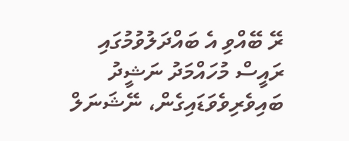ރޭ ބޭއްވި އެ ބައްދަލުވުމުގައި ރައީސް މުހައްމަދު ނަޝީދު ބައިވެރިވެވަޑައިގެން، ނޭޝަނަލް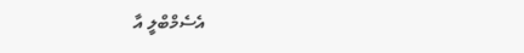އެސެމްބްލީ އާ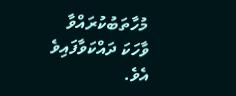މުހާތަބުކުރައްވާ ވާހަކަ ދައްކަވާފައިވެ އެވެ.